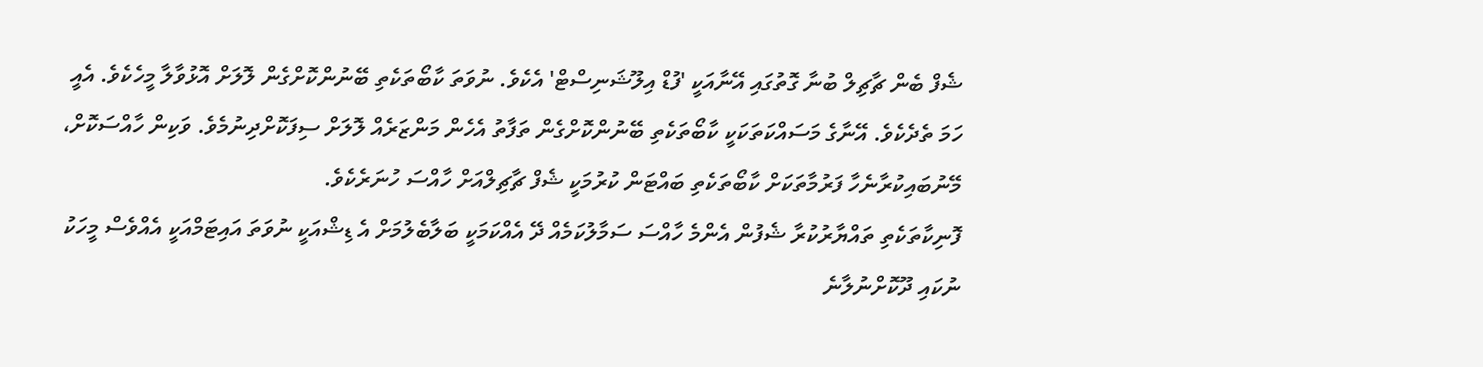ޝެފް ބެން ޗާޗިލް ބުނާ ގޮތުގައި އޭނާއަކީ 'ފުޑް އިލޫޝަނިސްޓް' އެކެވެ. ނުވަތަ ކާބޯތަކެތި ބޭނުންކޮށްގެން ލޮލަށް އޮޅުވާލާ މީހެކެވެ. އެއީ ހަމަ ތެދެކެވެ. އޭނާގެ މަސައްކަތަކަކީ ކާބޯތަކެތި ބޭނުންކޮށްގެން ތަފާތު އެހެން މަންޒަރެއް ލޮލަށް ސިފަކޮށްދިނުމެވެ. ވަކިން ހާއްސަކޮށް، މޭނުބައިކުރާނެހާ ފަރުމާތަކަށް ކާބޯތަކެތި ބައްޓަން ކުރުމަކީ ޝެފް ޗާޗިލްއަށް ހާއްސަ ހުނަރެކެވެ.
ފޮނިކާތަކެތި ތައްޔާރުކުރާ ޝެފުން އެންމެ ހާއްސަ ސަމާލުކަމެއް ދޭ އެއްކަމަކީ ބަލާބެލުމަށް އެ ޑިޝްއަކީ ނުވަތަ އައިޓަމްއަކީ އެއްވެސް މީހަކު ނުކައި ދޫކޮށްނުލާނެ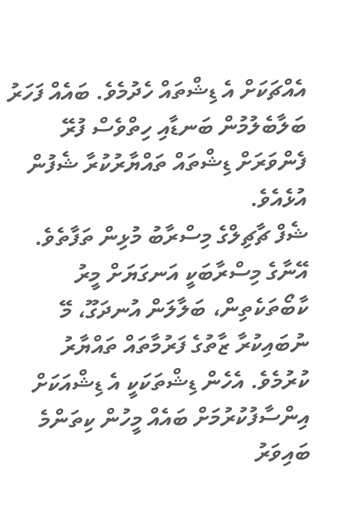އެއްޗަކަށް އެ ޑިޝްތައް ހެދުމެވެ. ބައެއް ފަހަރު ބަލާބެލުމުން ބަނޑާއި ހިތްވެސް ފުރޭ ފެންވަރަށް ޑިޝްތައް ތައްޔާރުކުރާ ޝެފުން އުޅެއެވެ.
ޝެފް ޗާޗިލްގެ މިސްރާބު މުޅިން ތަފާތެވެ. އޭނާގެ މިސްރާބަކީ އަނގަޔަށް މީރު ކާބޯތަކެތިން، ބަލާލަން އުނދަގޫ، މޭ ނުބައިކުރާ ޒާތުގެ ފަރުމާތައް ތައްޔާރު ކުރުމެވެ. އެހެން ޑިޝްތަކަކީ އެ ޑިޝްއަކަށް އިންސާފުކުރުމަށް ބައެއް މީހުން ކިތަންމެ ބައިވަރު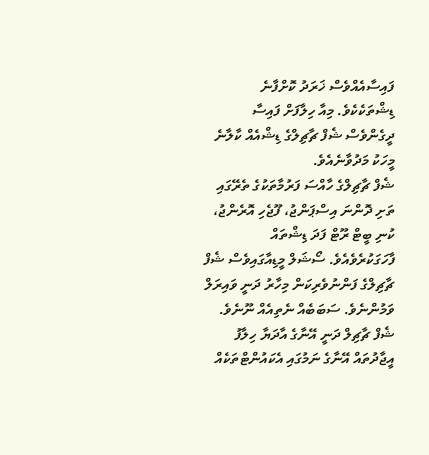ފައިސާއެއްވެސް ޚަރަދު ކޮށްފާނެ ޑިޝްތަކެކެވެ. މިއާ ހިލާފަށް ފައިސާ ދީގެންވެސް ޝެފް ޗާޗިލްގެ ޑިޝްއެއް ކާލާނެ މީހަކު މަދުވާނެއެވެ.
ޝެފް ޗާޗިލްގެ ހާއްސަ ފަރުމާތަކުގެ ތެރޭގައި ތަށި ދޮންނަ އިސްޕަންޖު، ފޫޖެހި އޮރެންޖު، ކުނި ބީޓް ރޫޓް ފަދަ ޑިޝްތައް ފާހަގަކުރެވެއެވެ. ސޯޝަލް މީޑިއާގައިވެސް ޝެފް ޗާޗިލްގެ ފަންނުވެރިކަން މިހާރު ދަނީ ވައިރަލް ވަމުންނެވެ. ސަބަބެއް ނެތިއެއް ނޫނެވެ. ޝެފް ޗާޗިލް ދަނީ އޭނާގެ އާދަޔާ ހިލާފު އީޖާދުތައް އޭނާގެ ނަމުގައި އެކައުންޓްތަކެއް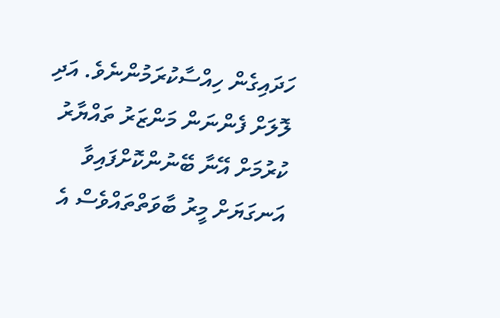ހަދައިގެން ހިއްސާކުރަމުންނެވެ. އަދި ލޮލަށް ފެންނަން މަންޒަރު ތައްޔާރު ކުރުމަށް އޭނާ ބޭނުންކޮށްފައިވާ އަނގަޔަށް މީރު ބާވަތްތައްވެސް އެ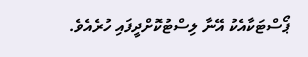ޕޯސްޓަކާއެކު އޭނާ ލިސްޓުކޮށްދީފައި ހުރެއެވެ.